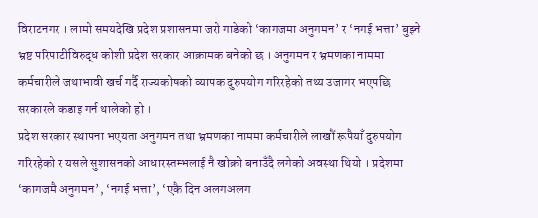विराटनगर । लामो समयदेखि प्रदेश प्रशासनमा जरो गाडेको ‘कागजमा अनुगमन’ र ‘नगई भत्ता’ बुझ्ने भ्रष्ट परिपाटीविरुद्ध कोशी प्रदेश सरकार आक्रामक बनेको छ । अनुगमन र भ्रमणका नाममा कर्मचारीले जथाभावी खर्च गर्दै राज्यकोषको व्यापक दुरुपयोग गरिरहेको तथ्य उजागर भएपछि सरकारले कडाइ गर्न थालेको हो ।
प्रदेश सरकार स्थापना भएयता अनुगमन तथा भ्रमणका नाममा कर्मचारीले लाखौं रूपैयाँ दुरुपयोग गरिरहेको र यसले सुशासनको आधारस्तम्भलाई नै खोक्रो बनाउँदै लगेको अवस्था थियो । प्रदेशमा ‘कागजमै अनुगमन’, ‘नगई भत्ता’, ‘एकै दिन अलगअलग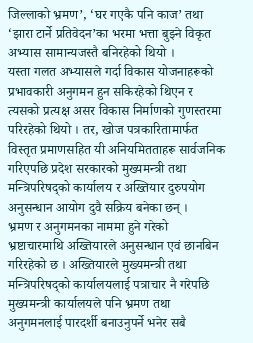जिल्लाको भ्रमण’, ‘घर गएकै पनि काज’ तथा ‘झारा टार्ने प्रतिवेदन’का भरमा भत्ता बुझ्ने विकृत अभ्यास सामान्यजस्तै बनिरहेको थियो ।
यस्ता गलत अभ्यासले गर्दा विकास योजनाहरूको प्रभावकारी अनुगमन हुन सकिरहेको थिएन र त्यसको प्रत्यक्ष असर विकास निर्माणको गुणस्तरमा परिरहेको थियो । तर, खोज पत्रकारितामार्फत विस्तृत प्रमाणसहित यी अनियमितताहरू सार्वजनिक गरिएपछि प्रदेश सरकारको मुख्यमन्त्री तथा मन्त्रिपरिषद्को कार्यालय र अख्तियार दुरुपयोग अनुसन्धान आयोग दुवै सक्रिय बनेका छन् ।
भ्रमण र अनुगमनका नाममा हुने गरेको भ्रष्टाचारमाथि अख्तियारले अनुसन्धान एवं छानबिन गरिरहेको छ । अख्तियारले मुख्यमन्त्री तथा मन्त्रिपरिषद्को कार्यालयलाई पत्राचार नै गरेपछि मुख्यमन्त्री कार्यालयले पनि भ्रमण तथा अनुगमनलाई पारदर्शी बनाउनुपर्ने भनेर सबै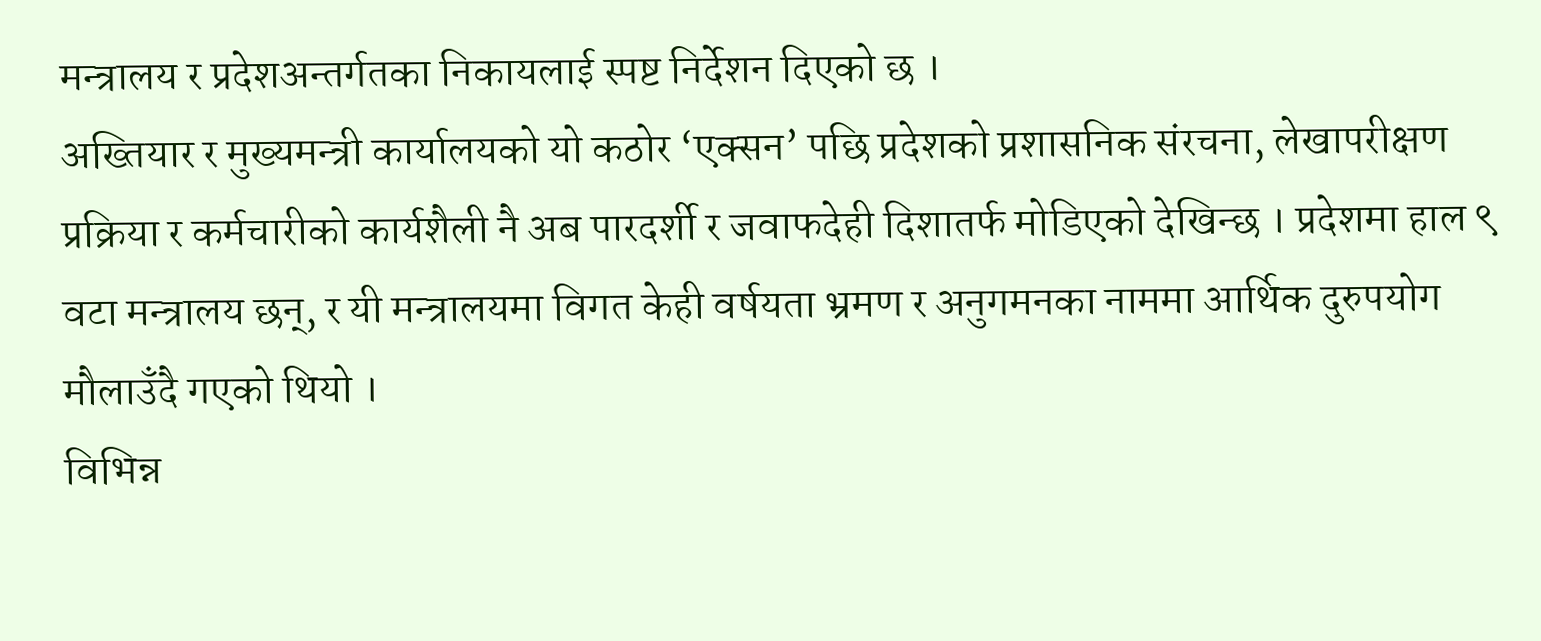मन्त्रालय र प्रदेशअन्तर्गतका निकायलाई स्पष्ट निर्देशन दिएको छ ।
अख्तियार र मुख्यमन्त्री कार्यालयको यो कठोर ‘एक्सन’ पछि प्रदेशको प्रशासनिक संरचना, लेखापरीक्षण प्रक्रिया र कर्मचारीको कार्यशैली नै अब पारदर्शी र जवाफदेही दिशातर्फ मोडिएको देखिन्छ । प्रदेशमा हाल ९ वटा मन्त्रालय छन्, र यी मन्त्रालयमा विगत केही वर्षयता भ्रमण र अनुगमनका नाममा आर्थिक दुरुपयोग मौलाउँदै गएको थियो ।
विभिन्न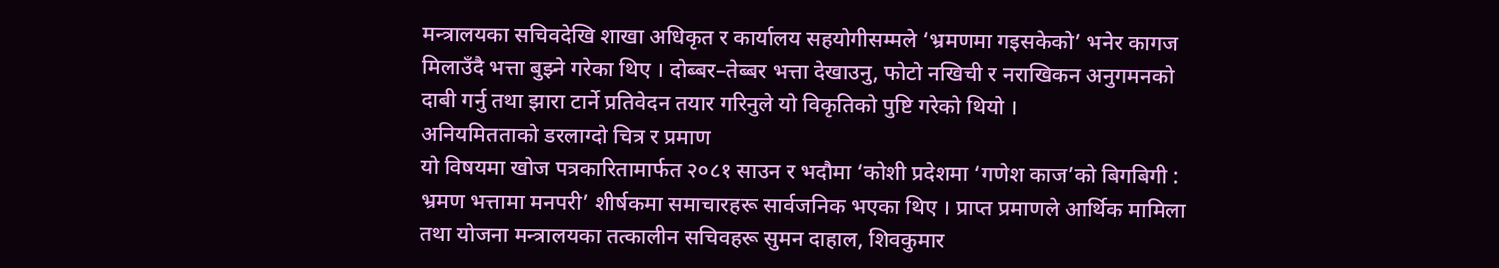मन्त्रालयका सचिवदेखि शाखा अधिकृत र कार्यालय सहयोगीसम्मले ‘भ्रमणमा गइसकेको’ भनेर कागज मिलाउँदै भत्ता बुझ्ने गरेका थिए । दोब्बर–तेब्बर भत्ता देखाउनु, फोटो नखिची र नराखिकन अनुगमनको दाबी गर्नु तथा झारा टार्ने प्रतिवेदन तयार गरिनुले यो विकृतिको पुष्टि गरेको थियो ।
अनियमितताको डरलाग्दो चित्र र प्रमाण
यो विषयमा खोज पत्रकारितामार्फत २०८१ साउन र भदौमा ‘कोशी प्रदेशमा ‘गणेश काज’को बिगबिगी : भ्रमण भत्तामा मनपरी’ शीर्षकमा समाचारहरू सार्वजनिक भएका थिए । प्राप्त प्रमाणले आर्थिक मामिला तथा योजना मन्त्रालयका तत्कालीन सचिवहरू सुमन दाहाल, शिवकुमार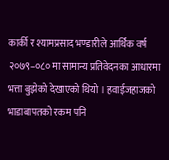कार्की र श्यामप्रसाद भण्डारीले आर्थिक वर्ष २०७९–०८० मा सामान्य प्रतिवेदनका आधारमा भत्ता बुझेको देखाएको थियो । हवाईजहाजको भाडाबापतको रकम पनि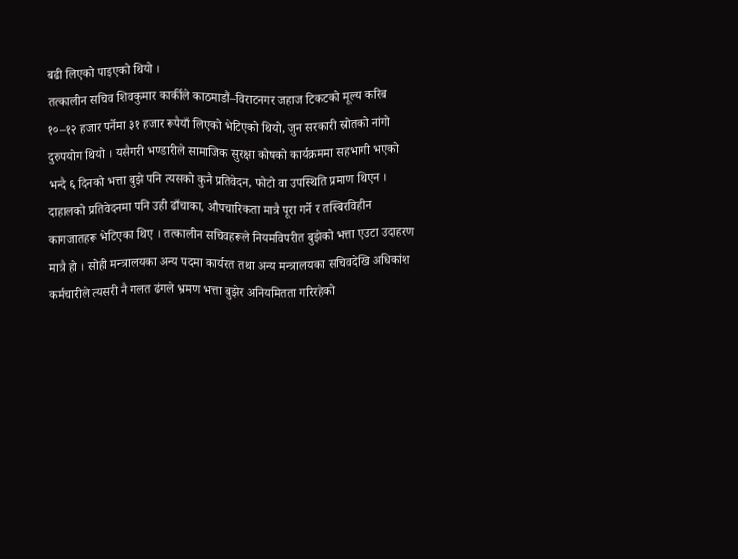बढी लिएको पाइएको थियो ।
तत्कालीन सचिव शिवकुमार कार्कीले काठमाडौं–विराटनगर जहाज टिकटको मूल्य करिब १०–१२ हजार पर्नेमा ३१ हजार रूपैयाँ लिएको भेटिएको थियो, जुन सरकारी स्रोतको नांगो दुरुपयोग थियो । यसैगरी भण्डारीले सामाजिक सुरक्षा कोषको कार्यक्रममा सहभागी भएको भन्दै ६ दिनको भत्ता बुझे पनि त्यसको कुनै प्रतिवेदन, फोटो वा उपस्थिति प्रमाण थिएन ।
दाहालको प्रतिवेदनमा पनि उही ढाँचाका, औपचारिकता मात्रै पूरा गर्ने र तस्बिरविहीन कागजातहरू भेटिएका थिए । तत्कालीन सचिवहरूले नियमविपरीत बुझेको भत्ता एउटा उदाहरण मात्रै हो । सोही मन्त्रालयका अन्य पदमा कार्यरत तथा अन्य मन्त्रालयका सचिवदेखि अधिकांश कर्मचारीले त्यसरी नै गलत ढंगले भ्रमण भत्ता बुझेर अनियमितता गरिरहेको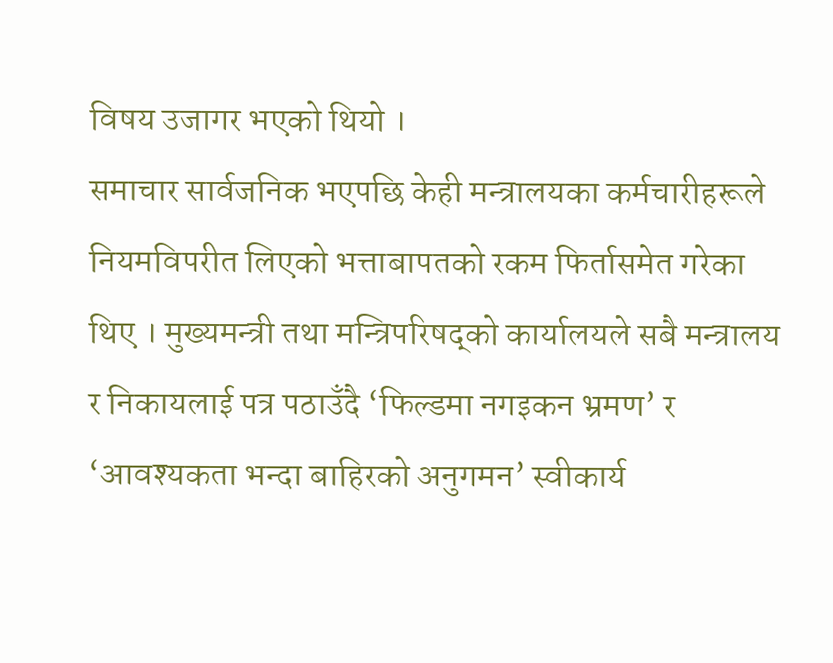विषय उजागर भएको थियो ।
समाचार सार्वजनिक भएपछि केही मन्त्रालयका कर्मचारीहरूले नियमविपरीत लिएको भत्ताबापतको रकम फिर्तासमेत गरेका थिए । मुख्यमन्त्री तथा मन्त्रिपरिषद्को कार्यालयले सबै मन्त्रालय र निकायलाई पत्र पठाउँदै ‘फिल्डमा नगइकन भ्रमण’ र ‘आवश्यकता भन्दा बाहिरको अनुगमन’ स्वीकार्य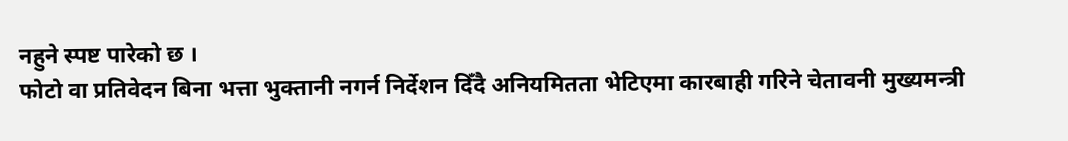नहुने स्पष्ट पारेको छ ।
फोटो वा प्रतिवेदन बिना भत्ता भुक्तानी नगर्न निर्देशन दिँदै अनियमितता भेटिएमा कारबाही गरिने चेतावनी मुख्यमन्त्री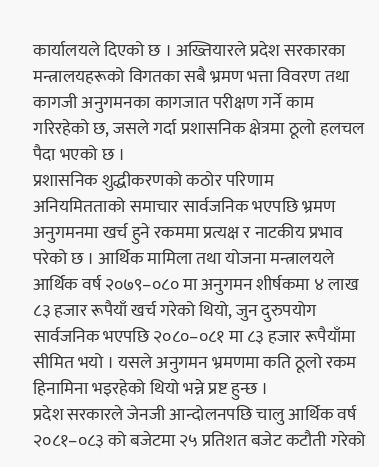कार्यालयले दिएको छ । अख्तियारले प्रदेश सरकारका मन्त्रालयहरूको विगतका सबै भ्रमण भत्ता विवरण तथा कागजी अनुगमनका कागजात परीक्षण गर्ने काम गरिरहेको छ, जसले गर्दा प्रशासनिक क्षेत्रमा ठूलो हलचल पैदा भएको छ ।
प्रशासनिक शुद्धीकरणको कठोर परिणाम
अनियमितताको समाचार सार्वजनिक भएपछि भ्रमण अनुगमनमा खर्च हुने रकममा प्रत्यक्ष र नाटकीय प्रभाव परेको छ । आर्थिक मामिला तथा योजना मन्त्रालयले आर्थिक वर्ष २०७९–०८० मा अनुगमन शीर्षकमा ४ लाख ८३ हजार रूपैयाँ खर्च गरेको थियो, जुन दुरुपयोग सार्वजनिक भएपछि २०८०–०८१ मा ८३ हजार रूपैयाँमा सीमित भयो । यसले अनुगमन भ्रमणमा कति ठूलो रकम हिनामिना भइरहेको थियो भन्ने प्रष्ट हुन्छ ।
प्रदेश सरकारले जेनजी आन्दोलनपछि चालु आर्थिक वर्ष २०८१–०८३ को बजेटमा २५ प्रतिशत बजेट कटौती गरेको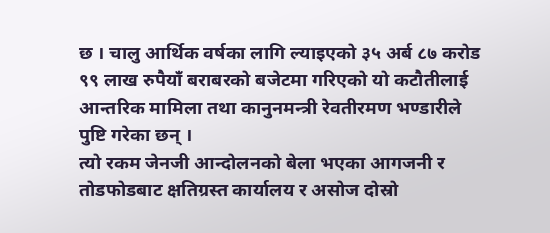छ । चालु आर्थिक वर्षका लागि ल्याइएको ३५ अर्ब ८७ करोड ९९ लाख रुपैयाँ बराबरको बजेटमा गरिएको यो कटौतीलाई आन्तरिक मामिला तथा कानुनमन्त्री रेवतीरमण भण्डारीले पुष्टि गरेका छन् ।
त्यो रकम जेनजी आन्दोलनको बेला भएका आगजनी र तोडफोडबाट क्षतिग्रस्त कार्यालय र असोज दोस्रो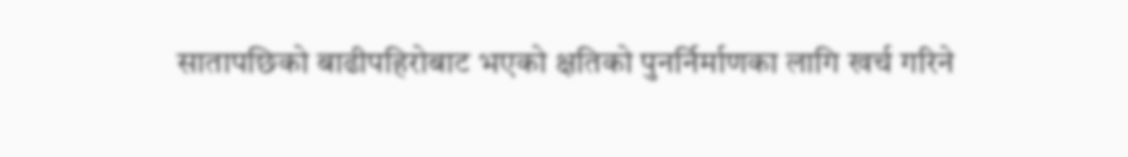सातापछिको बाढीपहिरोबाट भएको क्षतिको पुनर्निर्माणका लागि खर्च गरिने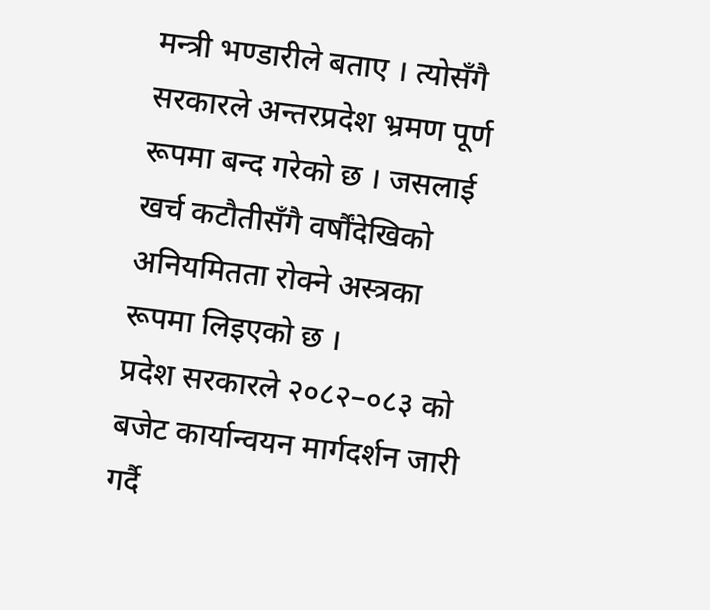मन्त्री भण्डारीले बताए । त्योसँगै सरकारले अन्तरप्रदेश भ्रमण पूर्ण रूपमा बन्द गरेको छ । जसलाई खर्च कटौतीसँगै वर्षौंदेखिको अनियमितता रोक्ने अस्त्रका रूपमा लिइएको छ ।
प्रदेश सरकारले २०८२–०८३ को बजेट कार्यान्वयन मार्गदर्शन जारी गर्दै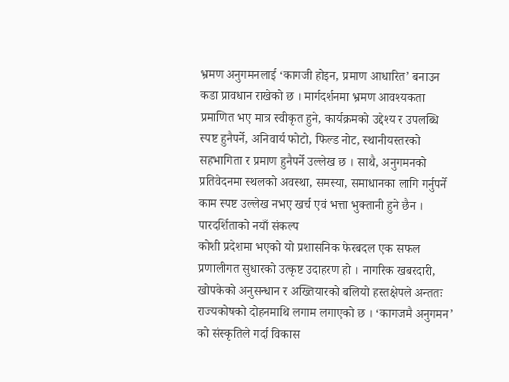भ्रमण अनुगमनलाई ‘कागजी होइन, प्रमाण आधारित’ बनाउन कडा प्रावधान राखेको छ । मार्गदर्शनमा भ्रमण आवश्यकता प्रमाणित भए मात्र स्वीकृत हुने, कार्यक्रमको उद्देश्य र उपलब्धि स्पष्ट हुनैपर्ने, अनिवार्य फोटो, फिल्ड नोट, स्थानीयस्तरको सहभागिता र प्रमाण हुनैपर्ने उल्लेख छ । साथै, अनुगमनको प्रतिवेदनमा स्थलको अवस्था, समस्या, समाधानका लागि गर्नुपर्ने काम स्पष्ट उल्लेख नभए खर्च एवं भत्ता भुक्तानी हुने छैन ।
पारदर्शिताको नयाँ संकल्प
कोशी प्रदेशमा भएको यो प्रशासनिक फेरबदल एक सफल प्रणालीगत सुधारको उत्कृष्ट उदाहरण हो । नागरिक खबरदारी, खोपकेको अनुसन्धान र अख्तियारको बलियो हस्तक्षेपले अन्ततः राज्यकोषको दोहनमाथि लगाम लगाएको छ । ‘कागजमै अनुगमन’ को संस्कृतिले गर्दा विकास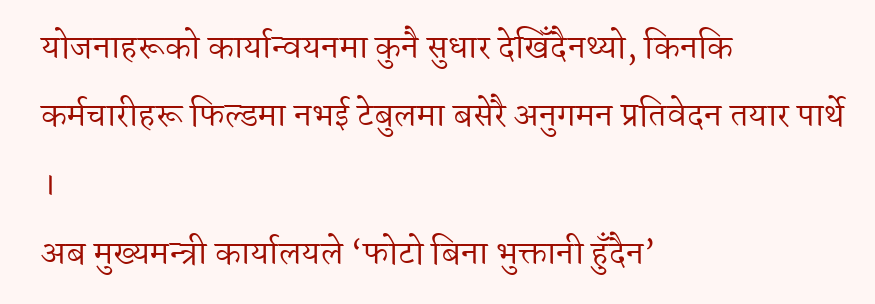योजनाहरूको कार्यान्वयनमा कुनै सुधार देखिँदैनथ्यो, किनकि कर्मचारीहरू फिल्डमा नभई टेबुलमा बसेरै अनुगमन प्रतिवेदन तयार पार्थे ।
अब मुख्यमन्त्री कार्यालयले ‘फोटो बिना भुक्तानी हुँदैन’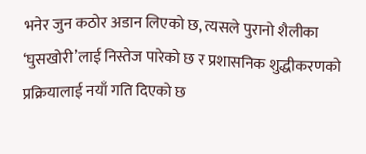भनेर जुन कठोर अडान लिएको छ, त्यसले पुरानो शैलीका ‘घुसखोरी’लाई निस्तेज पारेको छ र प्रशासनिक शुद्धीकरणको प्रक्रियालाई नयाँ गति दिएको छ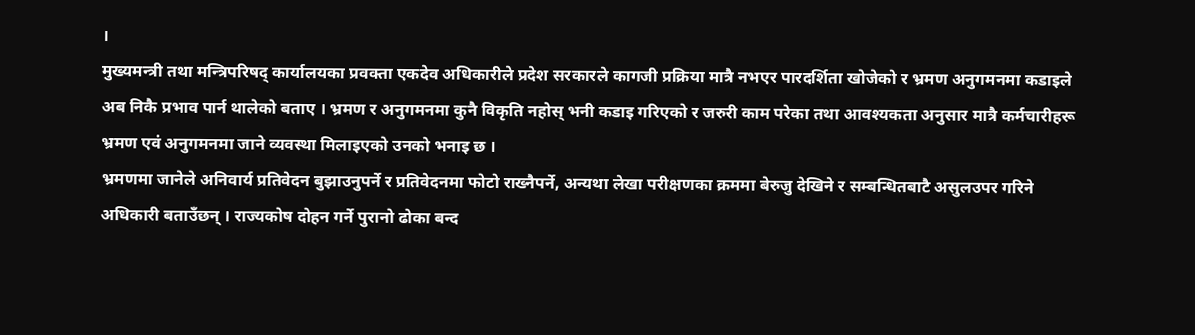।
मुख्यमन्त्री तथा मन्त्रिपरिषद् कार्यालयका प्रवक्ता एकदेव अधिकारीले प्रदेश सरकारले कागजी प्रक्रिया मात्रै नभएर पारदर्शिता खोजेको र भ्रमण अनुगमनमा कडाइले अब निकै प्रभाव पार्न थालेको बताए । भ्रमण र अनुगमनमा कुनै विकृति नहोस् भनी कडाइ गरिएको र जरुरी काम परेका तथा आवश्यकता अनुसार मात्रै कर्मचारीहरू भ्रमण एवं अनुगमनमा जाने व्यवस्था मिलाइएको उनको भनाइ छ ।
भ्रमणमा जानेले अनिवार्य प्रतिवेदन बुझाउनुपर्ने र प्रतिवेदनमा फोटो राख्नैपर्ने, अन्यथा लेखा परीक्षणका क्रममा बेरुजु देखिने र सम्बन्धितबाटै असुलउपर गरिने अधिकारी बताउँछन् । राज्यकोष दोहन गर्ने पुरानो ढोका बन्द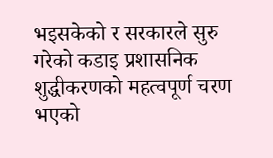भइसकेको र सरकारले सुरु गरेको कडाइ प्रशासनिक शुद्धीकरणको महत्वपूर्ण चरण भएको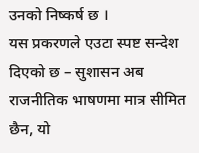उनको निष्कर्ष छ ।
यस प्रकरणले एउटा स्पष्ट सन्देश दिएको छ – सुशासन अब राजनीतिक भाषणमा मात्र सीमित छैन, यो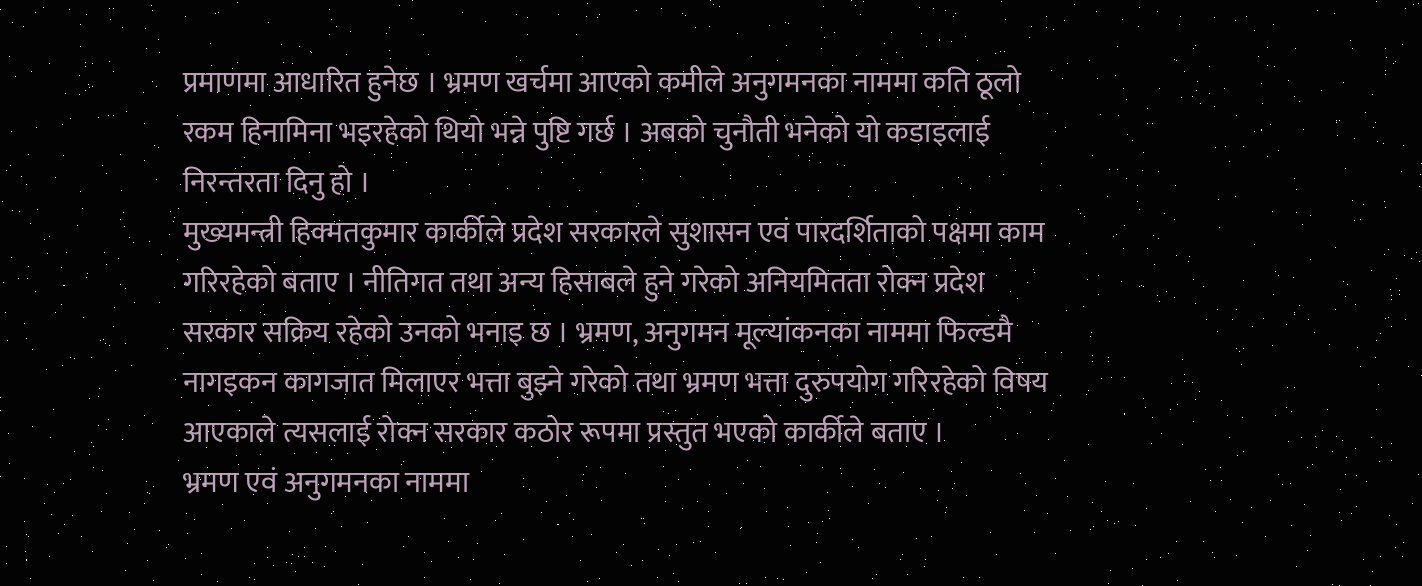प्रमाणमा आधारित हुनेछ । भ्रमण खर्चमा आएको कमीले अनुगमनका नाममा कति ठूलो रकम हिनामिना भइरहेको थियो भन्ने पुष्टि गर्छ । अबको चुनौती भनेको यो कडाइलाई निरन्तरता दिनु हो ।
मुख्यमन्त्री हिक्मतकुमार कार्कीले प्रदेश सरकारले सुशासन एवं पारदर्शिताको पक्षमा काम गरिरहेको बताए । नीतिगत तथा अन्य हिसाबले हुने गरेको अनियमितता रोक्न प्रदेश सरकार सक्रिय रहेको उनको भनाइ छ । भ्रमण, अनुगमन मूल्यांकनका नाममा फिल्डमै नागइकन कागजात मिलाएर भत्ता बुझ्ने गरेको तथा भ्रमण भत्ता दुरुपयोग गरिरहेको विषय आएकाले त्यसलाई रोक्न सरकार कठोर रूपमा प्रस्तुत भएको कार्कीले बताए ।
भ्रमण एवं अनुगमनका नाममा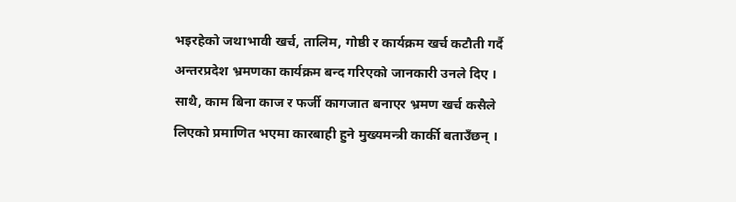भइरहेको जथाभावी खर्च, तालिम, गोष्ठी र कार्यक्रम खर्च कटौती गर्दै अन्तरप्रदेश भ्रमणका कार्यक्रम बन्द गरिएको जानकारी उनले दिए । साथै, काम बिना काज र फर्जी कागजात बनाएर भ्रमण खर्च कसैले लिएको प्रमाणित भएमा कारबाही हुने मुख्यमन्त्री कार्की बताउँछन् ।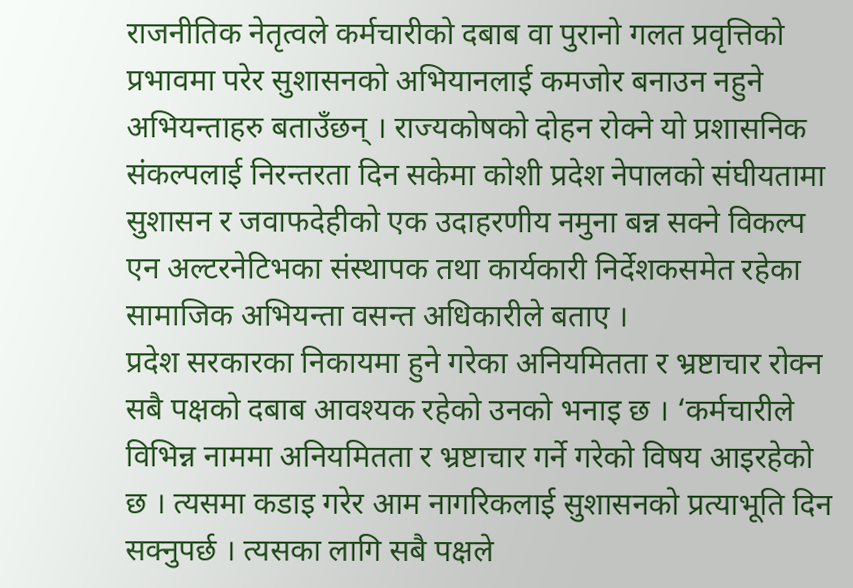राजनीतिक नेतृत्वले कर्मचारीको दबाब वा पुरानो गलत प्रवृत्तिको प्रभावमा परेर सुशासनको अभियानलाई कमजोर बनाउन नहुने अभियन्ताहरु बताउँछन् । राज्यकोषको दोहन रोक्ने यो प्रशासनिक संकल्पलाई निरन्तरता दिन सकेमा कोशी प्रदेश नेपालको संघीयतामा सुशासन र जवाफदेहीको एक उदाहरणीय नमुना बन्न सक्ने विकल्प एन अल्टरनेटिभका संस्थापक तथा कार्यकारी निर्देशकसमेत रहेका सामाजिक अभियन्ता वसन्त अधिकारीले बताए ।
प्रदेश सरकारका निकायमा हुने गरेका अनियमितता र भ्रष्टाचार रोक्न सबै पक्षको दबाब आवश्यक रहेको उनको भनाइ छ । ‘कर्मचारीले विभिन्न नाममा अनियमितता र भ्रष्टाचार गर्ने गरेको विषय आइरहेको छ । त्यसमा कडाइ गरेर आम नागरिकलाई सुशासनको प्रत्याभूति दिन सक्नुपर्छ । त्यसका लागि सबै पक्षले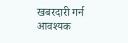खबरदारी गर्न आवश्यक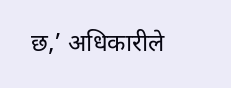छ,’ अधिकारीले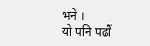भने ।
यो पनि पढौं